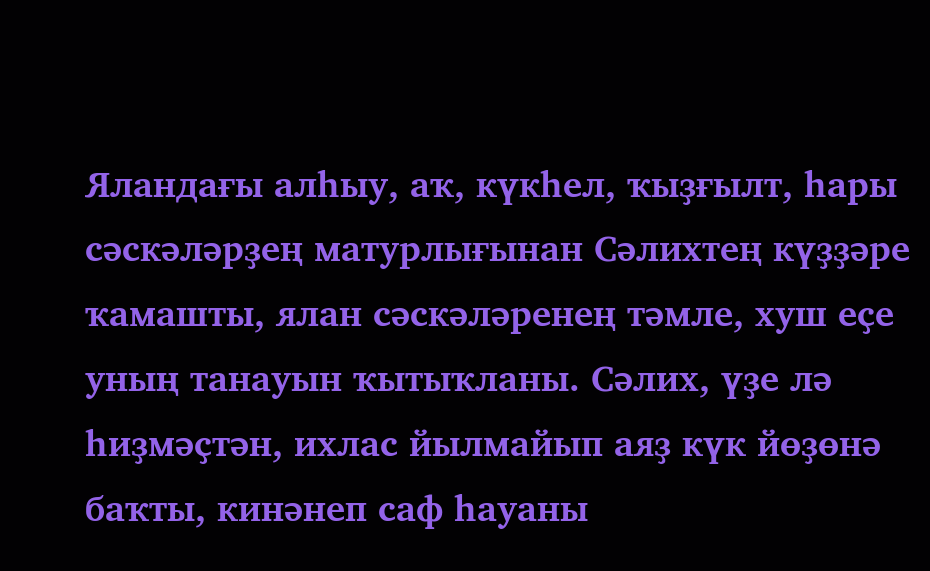Яландағы алһыу, аҡ, күкһел, ҡыҙғылт, һары сәскәләрҙең матурлығынан Сәлихтең күҙҙәре ҡамашты, ялан сәскәләренең тәмле, хуш еҫе уның танауын ҡытыҡланы. Сәлих, үҙе лә һиҙмәҫтән, ихлас йылмайып аяҙ күк йөҙөнә баҡты, кинәнеп саф һауаны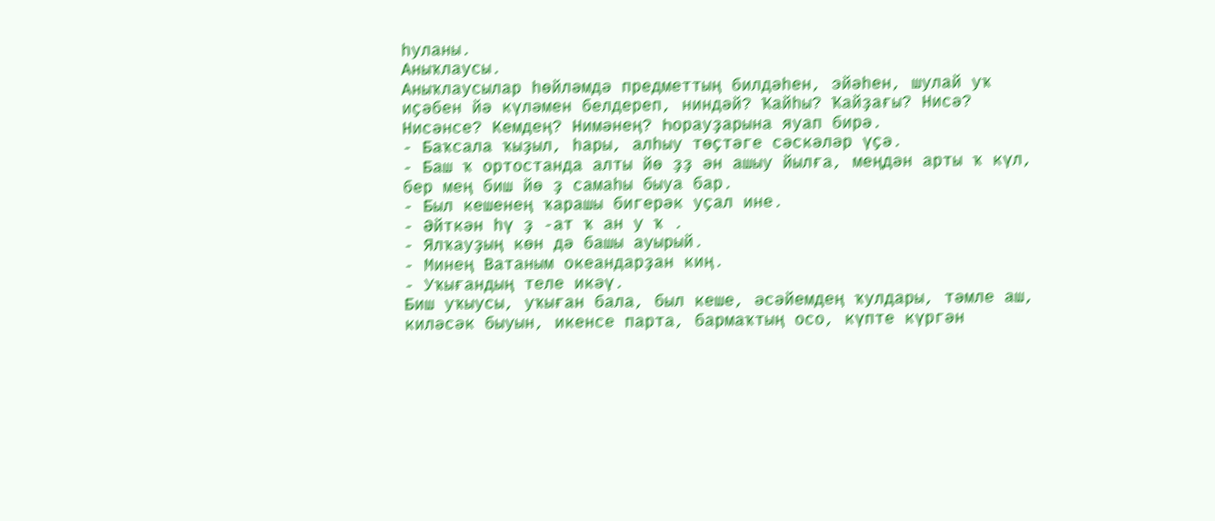һуланы.
Аныҡлаусы.
Аныҡлаусылар һөйләмдә предметтың билдәһен, эйәһен, шулай уҡ иҫәбен йә күләмен белдереп, ниндәй? Ҡайһы? Ҡайҙағы? Нисә? Нисәнсе? Кемдең? Нимәнең? Һорауҙарына яуап бирә.
- Баҡсала ҡыҙыл, һары, алһыу төҫтәге сәскәләр үҫә.
- Баш ҡ ортостанда алты йө ҙҙ ән ашыу йылға, меңдән арты ҡ күл, бер мең биш йө ҙ самаһы быуа бар.
- Был кешенең ҡарашы бигерәк уҫал ине.
- Әйткән һү ҙ -ат ҡ ан у ҡ .
- Ялҡауҙың көн дә башы ауырый.
- Минең Ватаным океандарҙан киң.
- Уҡығандың теле икәү.
Биш уҡыусы, уҡыған бала, был кеше, әсәйемдең ҡулдары, тәмле аш, киләсәк быуын, икенсе парта, бармаҡтың осо, күпте күргән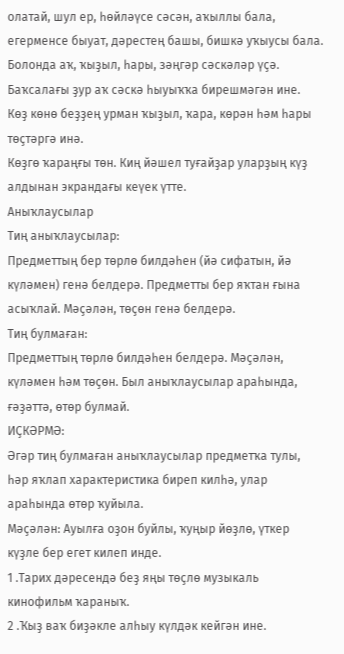олатай, шул ер, һөйләүсе сәсән, аҡыллы бала, егерменсе быуат, дәрестең башы, бишкә уҡыусы бала.
Болонда аҡ, ҡыҙыл, һары, зәңгәр сәскәләр үҫә.
Баҡсалағы ҙур аҡ сәскә һыуыҡҡа бирешмәгән ине.
Көҙ көнө беҙҙең урман ҡыҙыл, ҡара, көрән һәм һары төҫтәргә инә.
Көҙгө ҡараңғы төн. Киң йәшел туғайҙар уларҙың күҙ алдынан экрандағы кеүек үтте.
Аныҡлаусылар
Тиң аныҡлаусылар:
Предметтың бер төрлө билдәһен (йә сифатын, йә күләмен) генә белдерә. Предметты бер яҡтан ғына асыҡлай. Мәҫәлән, төҫөн генә белдерә.
Тиң булмаған:
Предметтың төрлө билдәһен белдерә. Мәҫәлән, күләмен һәм төҫөн. Был аныҡлаусылар араһында, ғәҙәттә, өтөр булмай.
ИҪКӘРМӘ:
Әгәр тиң булмаған аныҡлаусылар предметҡа тулы, һәр яҡлап характеристика биреп килһә, улар араһында өтөр ҡуйыла.
Мәҫәлән: Ауылға оҙон буйлы, ҡуңыр йөҙлө, үткер күҙле бер егет килеп инде.
1 .Тарих дәресендә беҙ яңы төҫлө музыкаль кинофильм ҡараныҡ.
2 .Ҡыҙ ваҡ биҙәкле алһыу күлдәк кейгән ине.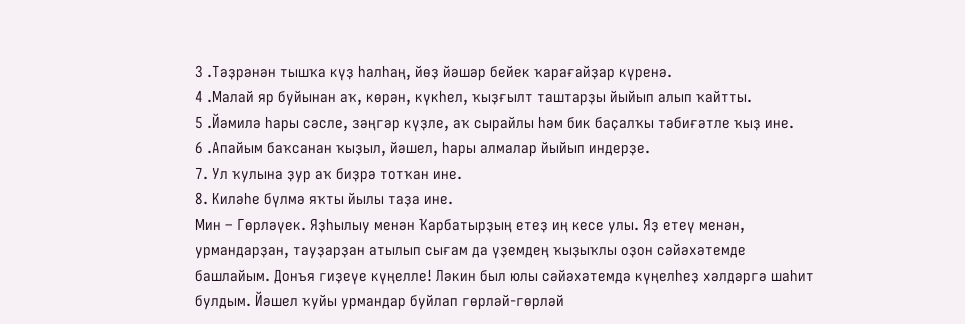3 .Тәҙрәнән тышҡа күҙ һалһаң, йөҙ йәшәр бейек ҡарағайҙар күренә.
4 .Малай яр буйынан аҡ, көрән, күкһел, ҡыҙғылт таштарҙы йыйып алып ҡайтты.
5 .Йәмилә һары сәсле, зәңгәр күҙле, аҡ сырайлы һәм бик баҫалҡы тәбиғәтле ҡыҙ ине.
6 .Апайым баҡсанан ҡыҙыл, йәшел, һары алмалар йыйып индерҙе.
7. Ул ҡулына ҙур аҡ биҙрә тотҡан ине.
8. Киләһе бүлмә яҡты йылы таҙа ине.
Мин – Гөрләүек. Яҙһылыу менән Ҡарбатырҙың етеҙ иң кесе улы. Яҙ етеү менән, урмандарҙан, тауҙарҙан атылып сығам да үҙемдең ҡыҙыҡлы оҙон сәйәхәтемде башлайым. Донъя гиҙеүе күңелле! Ләкин был юлы сәйәхәтемдә күңелһеҙ хәлдәргә шаһит булдым. Йәшел ҡуйы урмандар буйлап гөрләй-гөрләй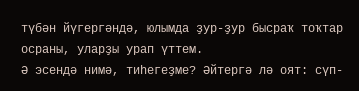түбән йүгергәндә, юлымда ҙур-ҙур бысраҡ тоҡтар осраны, уларҙы урап үттем.
Ә эсендә нимә, тиһегеҙме? Әйтергә лә оят: сүп-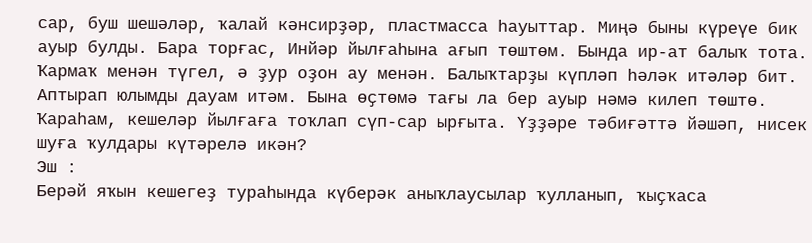сар, буш шешәләр, ҡалай кәнсирҙәр, пластмасса һауыттар. Миңә быны күреүе бик ауыр булды. Бара торғас, Инйәр йылғаһына ағып төштөм. Бында ир-ат балыҡ тота. Ҡармаҡ менән түгел, ә ҙур оҙон ау менән. Балыҡтарҙы күпләп һәләк итәләр бит. Аптырап юлымды дауам итәм. Бына өҫтөмә тағы ла бер ауыр нәмә килеп төштө. Ҡараһам, кешеләр йылғаға тоҡлап сүп-сар ырғыта. Үҙҙәре тәбиғәттә йәшәп, нисек шуға ҡулдары күтәрелә икән?
Эш :
Берәй яҡын кешегеҙ тураһында күберәк аныҡлаусылар ҡулланып, ҡыҫҡаса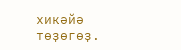хикәйә төҙөгөҙ.